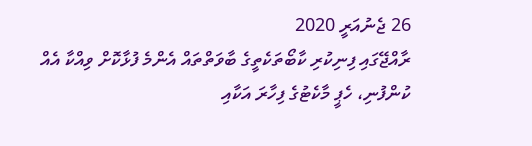26 ޖެނުއަރީ 2020
ރާއްޖޭގައި ފިނިކުރި ކާބޯތަކެތީގެ ބާވަތްތައް އެންމެ ފުޅާކޮށް ވިއްކާ އެއް ކުންފުނި، ހެޕީ މާކެޓުގެ ފިހާރަ އަކާއި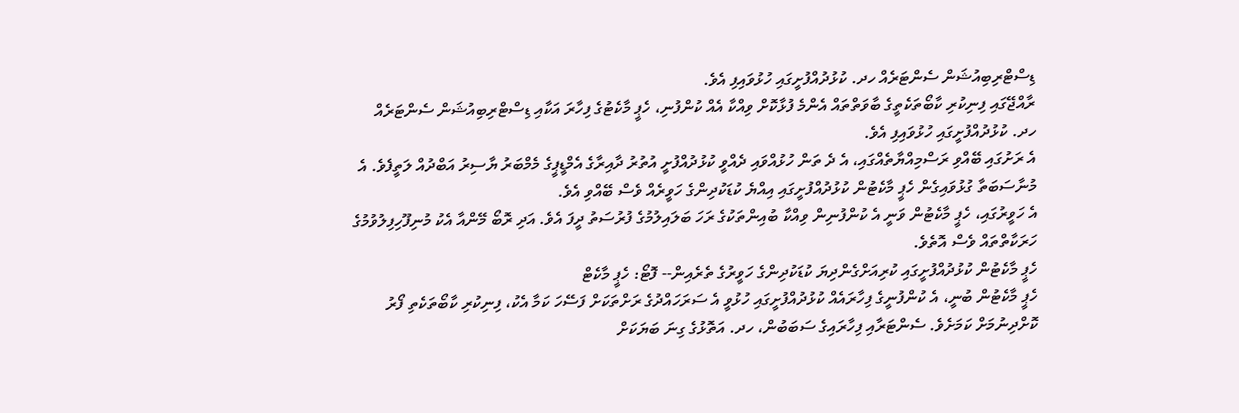ޑިސްޓްރިބިއުޝަން ސެންޓަރެއް ހދ. ކުޅުދުއްފުށީގައި ހުޅުވައިފި އެވެ.
ރާއްޖޭގައި ފިނިކުރި ކާބޯތަކެތީގެ ބާވަތްތައް އެންމެ ފުޅާކޮށް ވިއްކާ އެއް ކުންފުނި، ހެޕީ މާކެޓުގެ ފިހާރަ އަކާއި ޑިސްޓްރިބިއުޝަން ސެންޓަރެއް ހދ. ކުޅުދުއްފުށީގައި ހުޅުވައިފި އެވެ.
އެ ރަށުގައި ބޭއްވި ރަސްމިއްޔާތެއްގައި، އެ ދެ ތަން ހުޅުއްވައި ދެއްވީ ކުޅުދުއްފުށީ އުތުރު ދާއިރާގެ އެމްޑީޕީގެ މެމްބަރު ޔާސިރު އަބްދުއް ލަތީފެވެ. އެ މުނާސަބަތާ ގުޅުވައިގެން ހެޕީ މާކެޓުން ކުޅުދުއްފުށީގައި އިއްޔެ ކުޑަކުދިންގެ ހަވީރެއް ވެސް ބޭއްވި އެވެ.
އެ ހަވީރުގައި، ހެޕީ މާކެޓުން ވަނީ އެ ކުންފުނިން ވިއްކާ ބުއިންތަކުގެ ރަހަ ބަލައިލުމުގެ ފުރުސަތު ދީފަ އެވެ. އަދި ރޮބޯ މޭންއާ އެކު މުނިފޫހިފިލުވުމުގެ ހަރަކާތްތައް ވެސް އޮތެވެ.
ހެޕީ މާކެޓުން ކުޅުދުއްފުށީގައި ކުރިއަށްގެންދިޔަ ކުޑަކުދިންގެ ހަވީރުގެ ތެރެއިން-- ފޮޓޯ: ހެޕީ މާކެޓް
ހެޕީ މާކެޓުން ބުނީ، އެ ކުންފުނީގެ ފިހާރައެއް ކުޅުދުއްފުށީގައި ހުޅުވީ އެ ސަރަހައްދުގެ ރަށްތަކަށް ފަސޭހަ ކަމާ އެކު، ފިނިކުރި ކާބޯތަކެތި ފޯރު ކޮށްދިނުމަށް ކަމަށެވެ. ސެންޓަރާއި ފިހާރައިގެ ސަބަބުން، ހދ. އަތޮޅުގެ ގިނަ ބަޔަކަށް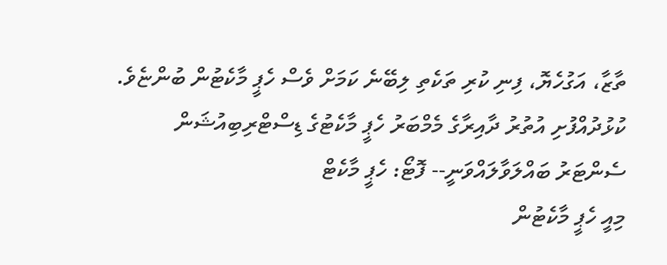ތާޒާ، އަގުހެޔޮ، ފިނި ކުރި ތަކެތި ލިބޭނެ ކަމަށް ވެސް ހެޕީ މާކެޓުން ބުންޏެވެ.
ކުޅުދުއްފުށި އުތުރު ދާއިރާގެ މެމްބަރު ހެޕީ މާކެޓުގެ ޑިސްޓްރިބިއުޝަން ސެންޓަރު ބައްލަވާލައްވަނީ-- ފޮޓޯ: ހެޕީ މާކެޓް
މިއީ ހެޕީ މާކެޓުން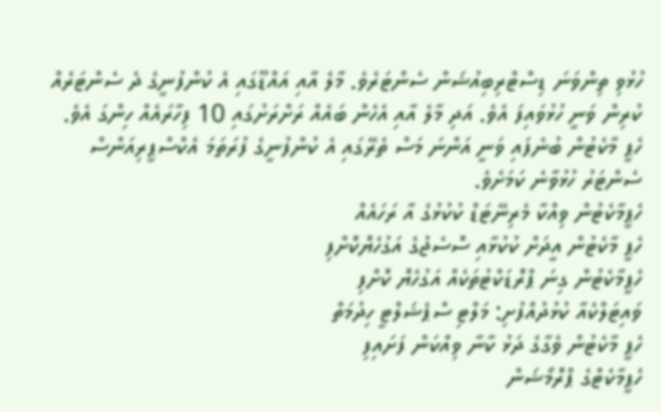ހުޅުވި ތިންވަނަ ޑިސްޓްރިބިއުޝަން ސެންޓަރެވެ. މާލެ އާއި އައްޑޫގައި އެ ކުންފުނީގެ ދެ ސެންޓަރެއް ކުރިން ވަނީ ހުޅުވައިފަ އެވެ. އަދި މާލެ އާއި އެހެން ބައެއް ރަށްރަށުގައި 10 ފިހާރައެއް ހިންގަ އެވެ.
ހެޕީ މާކެޓުން ބުނެފައި ވަނީ އަންނަ މަސް ތެރޭގައި އެ ކުންފުނީގެ ފުރަތަމަ އެކްސްޕީރިއަންސް ސެންޓަރު ހުޅުވާނެ ކަމަށެވެ.
ހެޕީމާކެޓުން ވިއްކާ މެރިނޭޓަޑް ކުކުޅުގެ އާ ރަހައެއް
ހެޕީ މާކެޓުން އީދަށް ކުކުޅާއި ސޮސެޖުގެ އަގުހެޔޮކޮށްފި
ހެޕީމާކެޓުން ގިނަ ޕްރޮޑަކްޓުތަކެއް އަގުހެޔޮ ކޮށްފި
ވައިޓަލްކެއާ ކުޅުދުއްފުށި: މަލްޓި ސްޕެޝަލްޓީ ހިދުމަތް
ހެޕީ މާކެޓުން ވެގާގެ ދަޅު ކާނާ ވިއްކަން ފަށައިފި
ހެޕީމާކެޓްގެ ޕްރޮމޯޝަން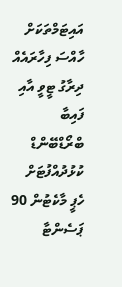އައިޓަމްތަކަށް ހާއްސަ ފިހާރައެއް
ދިރާގު ޓީވީ އާއި ފައިބާ ބްރޯޑްބޭންޑް ކުޅުދުއްފުޓަށް
ހެޕީ މާކެޓުން 90 ޕަސެންޓާ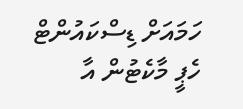ހަމައަށް ޑިސްކައުންޓް
ހެޕީ މާކެޓުން އާ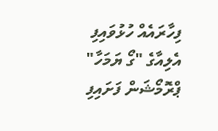ފިހާރައެއް ހުޅުވައިފި
އެލިއާގެ "ގޯ ޔަމަހާ" ޕްރޮމޯޝަން ފަށައިފި